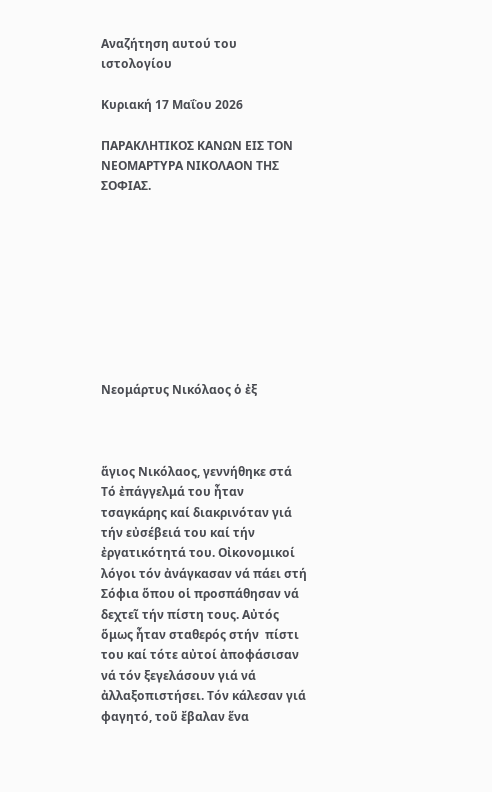Αναζήτηση αυτού του ιστολογίου

Κυριακή 17 Μαΐου 2026

ΠΑΡΑΚΛΗΤΙΚΟΣ ΚΑΝΩΝ ΕΙΣ ΤΟΝ ΝΕΟΜΑΡΤΥΡΑ ΝΙΚΟΛΑΟΝ ΤΗΣ ΣΟΦΙΑΣ.









Νεομάρτυς Νικόλαος ὁ ἐξ



ἅγιος Νικόλαος, γεννήθηκε στά  Τό ἐπάγγελμά του ἦταν τσαγκάρης καί διακρινόταν γιά τήν εὐσέβειά του καί τήν ἐργατικότητά του. Οἰκονομικοί λόγοι τόν ἀνάγκασαν νά πάει στή Σόφια ὅπου οἱ προσπάθησαν νά δεχτεῖ τήν πίστη τους. Αὐτός ὅμως ἦταν σταθερός στήν  πίστι του καί τότε αὐτοί ἀποφάσισαν νά τόν ξεγελάσουν γιά νά ἀλλαξοπιστήσει. Τόν κάλεσαν γιά φαγητό, τοῦ ἔβαλαν ἕνα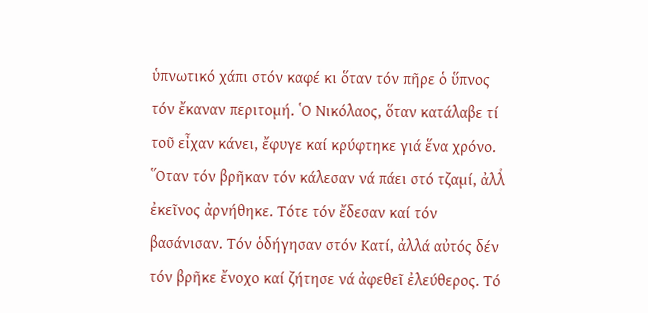ὑπνωτικό χάπι στόν καφέ κι ὅταν τόν πῆρε ὁ ὕπνος τόν ἔκαναν περιτομή. ῾Ο Νικόλαος, ὅταν κατάλαβε τί τοῦ εἶχαν κάνει, ἔφυγε καί κρύφτηκε γιά ἕνα χρόνο. ῞Οταν τόν βρῆκαν τόν κάλεσαν νά πάει στό τζαμί, ἀλλ̉ ἐκεῖνος ἀρνήθηκε. Τότε τόν ἔδεσαν καί τόν βασάνισαν. Τόν ὁδήγησαν στόν Κατί, ἀλλά αὐτός δέν τόν βρῆκε ἔνοχο καί ζήτησε νά ἀφεθεῖ ἐλεύθερος. Τό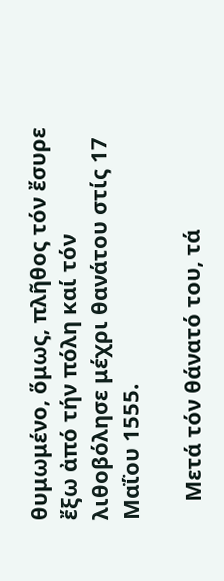θυμωμένο, ὅμως, πλῆθος τόν ἔσυρε ἔξω ἀπό τήν πόλη καί τόν λιθοβόλησε μέχρι θανάτου στίς 17 Μαΐου 1555.

   Μετά τόν θάνατό του, τά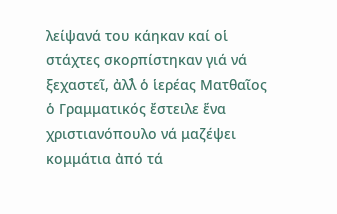λείψανά του κάηκαν καί οἱ στάχτες σκορπίστηκαν γιά νά ξεχαστεῖ, ἀλλ̉ ὁ ἱερέας Ματθαῖος ὁ Γραμματικός ἔστειλε ἕνα χριστιανόπουλο νά μαζέψει κομμάτια ἀπό τά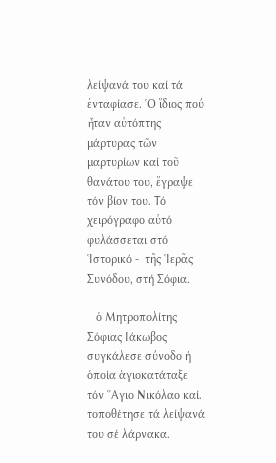λείψανά του καί τά ἐνταφίασε. ῾Ο ἴδιος πού ἦταν αὐτόπτης μάρτυρας τῶν μαρτυρίων καί τοῦ θανάτου του, ἔγραψε τόν βίον του. Τό χειρόγραφο αὐτό φυλάσσεται στό   ῾Ιστορικό -  τῆς ῾Ιερᾶς Συνόδου, στή Σόφια.

   ὁ Μητροπολίτης Σόφιας Ιάκωβος συγκάλεσε σύνοδο ἡ ὁποία ἁγιοκατάταξε τόν ῞Αγιο Νικόλαο καί. τοποθέτησε τά λείψανά του σέ λάρνακα.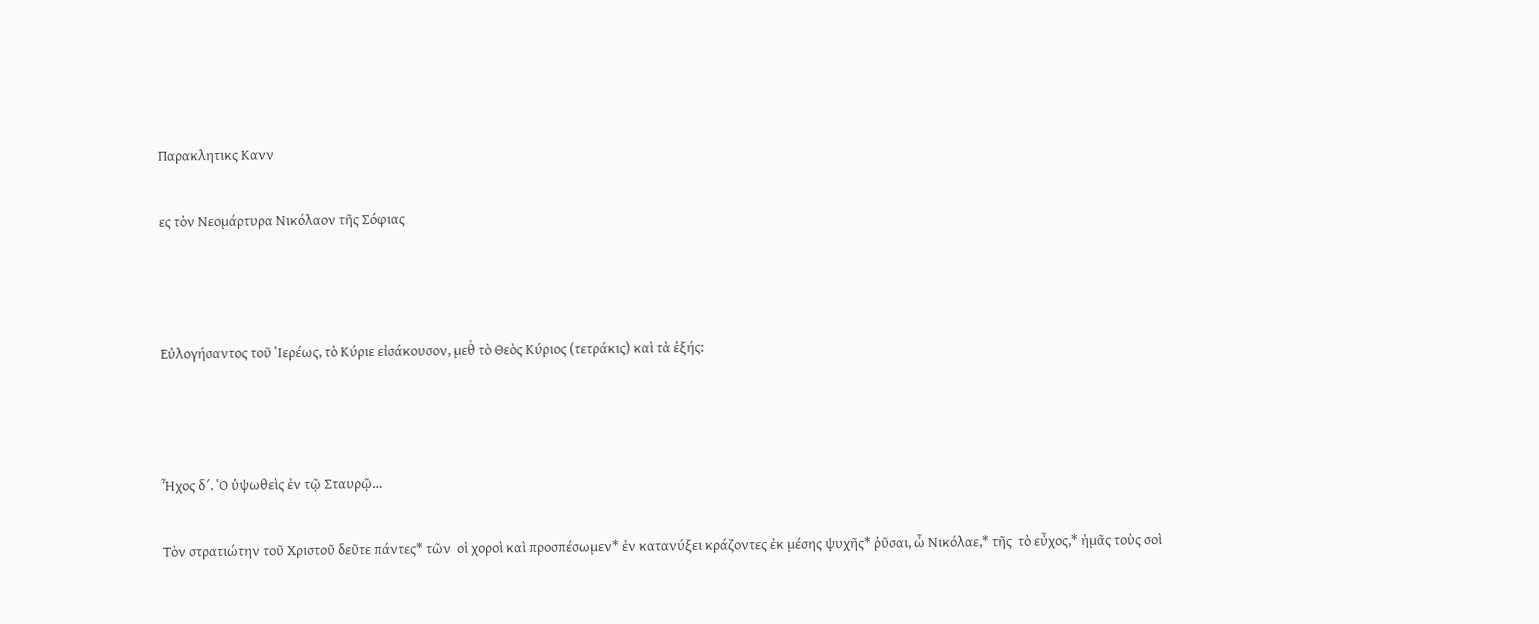Παρακλητικς Κανν

ες τὸν Νεομάρτυρα Νικόλαον τῆς Σόφιας



Εὐλογήσαντος τοῦ ῾Ιερέως, τὸ Κύριε εἰσάκουσον, μεθ̉ τὸ Θεὸς Κύριος (τετράκις) καὶ τὰ ἑξής:



Ἦχος δ´. ῾Ο ὑψωθεὶς ἐν τῷ Σταυρῷ…

Τὸν στρατιώτην τοῦ Χριστοῦ δεῦτε πάντες* τῶν  οἱ χοροὶ καὶ προσπέσωμεν* ἐν κατανύξει κράζοντες ἐκ μέσης ψυχῆς* ῥῦσαι, ὦ Νικόλαε,* τῆς  τὸ εὖχος,* ἡμᾶς τοὺς σοὶ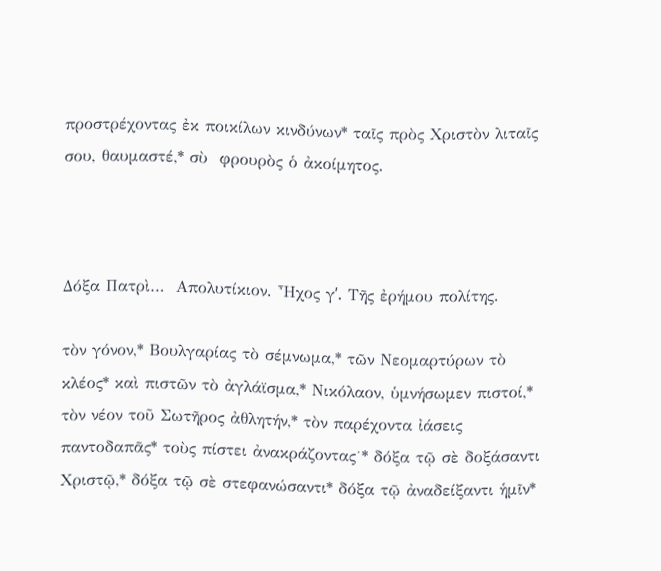προστρέχοντας ἐκ ποικίλων κινδύνων* ταῖς πρὸς Χριστὸν λιταῖς σου, θαυμαστέ,* σὺ  φρουρὸς ὁ ἀκοίμητος.



Δόξα Πατρὶ…  Απολυτίκιον. Ἦχος γʹ. Τῆς ἐρήμου πολίτης.

τὸν γόνον,* Βουλγαρίας τὸ σέμνωμα,* τῶν Νεομαρτύρων τὸ κλέος* καὶ πιστῶν τὸ ἀγλάϊσμα,* Νικόλαον, ὑμνήσωμεν πιστοί,* τὸν νέον τοῦ Σωτῆρος ἀθλητήν,* τὸν παρέχοντα ἰάσεις παντοδαπᾶς* τοὺς πίστει ἀνακράζοντας˙* δόξα τῷ σὲ δοξάσαντι Χριστῷ,* δόξα τῷ σὲ στεφανώσαντι* δόξα τῷ ἀναδείξαντι ἡμῖν*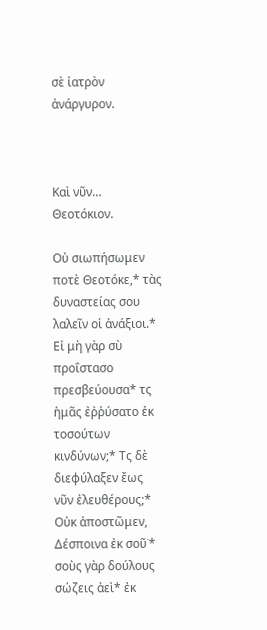σὲ ἰατρὸν ἀνάργυρον.



Καὶ νῦν…  Θεοτόκιον.

Οὐ σιωπήσωμεν ποτὲ Θεοτόκε,* τὰς δυναστείας σου λαλεῖν οἱ ἀνάξιοι.* Εἰ μὴ γὰρ σὺ προΐστασο πρεσβεύουσα* τς ἡμᾶς ἐῤῥύσατο ἐκ τοσούτων κινδύνων;* Τς δὲ διεφύλαξεν ἔως νῦν ἐλευθέρους;* Οὐκ ἀποστῶμεν, Δέσποινα ἐκ σοῦ˙* σοὺς γὰρ δούλους σώζεις ἀεὶ* ἐκ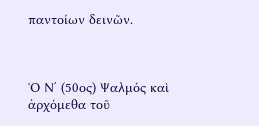παντοίων δεινῶν.



῾Ο Νʹ (50ος) Ψαλμός καὶ ἀρχόμεθα τοῦ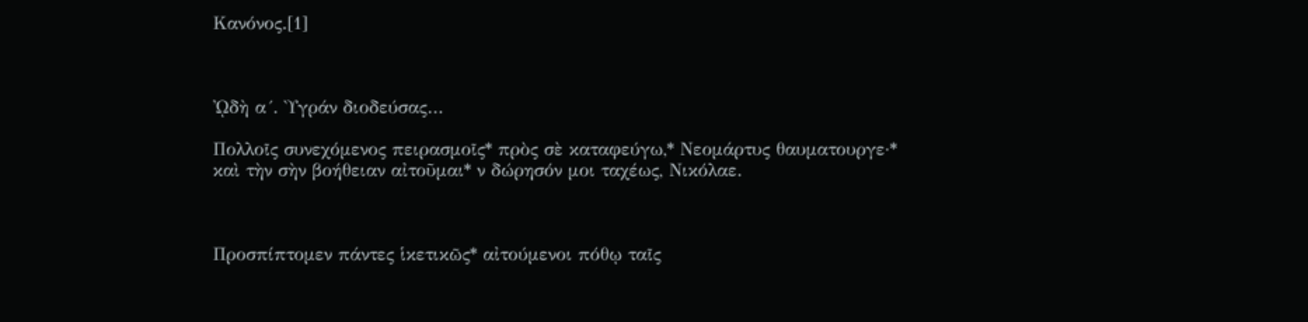Κανόνος.[1]



ᾨδὴ α´. Ὺγράν διοδεύσας…

Πολλοῖς συνεχόμενος πειρασμοῖς* πρὸς σὲ καταφεύγω,* Νεομάρτυς θαυματουργε·* καὶ τὴν σὴν βοήθειαν αἰτοῦμαι* ν δώρησόν μοι ταχέως, Νικόλαε.



Προσπίπτομεν πάντες ἱκετικῶς* αἰτούμενοι πόθῳ ταῖς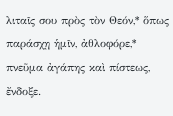λιταῖς σου πρὸς τὸν Θεόν,* ὅπως παράσχῃ ἡμῖν, ἀθλοφόρε,* πνεῦμα ἀγάπης καὶ πίστεως, ἔνδοξε.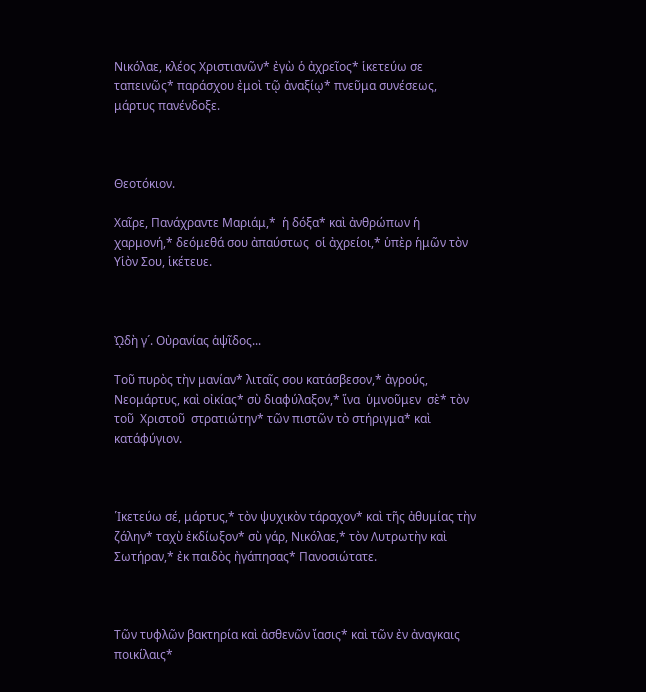Νικόλαε, κλέος Χριστιανῶν* ἐγὼ ὁ ἀχρεῖος* ἱκετεύω σε ταπεινῶς* παράσχου ἐμοὶ τῷ ἀναξίῳ* πνεῦμα συνέσεως, μάρτυς πανένδοξε.



Θεοτόκιον.

Χαῖρε, Πανάχραντε Μαριάμ,*  ἡ δόξα* καὶ ἀνθρώπων ἡ χαρμονή,* δεόμεθά σου ἀπαύστως  οἱ ἀχρείοι,* ὑπὲρ ἡμῶν τὸν Υἱὸν Σου, ἱκέτευε.



ᾨδὴ γ´. Οὐρανίας ἁψῖδος...

Τοῦ πυρὸς τὴν μανίαν* λιταῖς σου κατάσβεσον,* ἀγρούς, Νεομάρτυς, καὶ οἰκίας* σὺ διαφύλαξον,* ἵνα  ὑμνοῦμεν  σὲ* τὸν  τοῦ  Χριστοῦ  στρατιώτην* τῶν πιστῶν τὸ στήριγμα* καὶ κατάφύγιον.



῾Ικετεύω σέ, μάρτυς,* τὸν ψυχικὸν τάραχον* καὶ τῆς ἀθυμίας τὴν ζάλην* ταχὺ ἐκδίωξον* σὺ γάρ, Νικόλαε,* τὸν Λυτρωτὴν καὶ Σωτήραν,* ἐκ παιδὸς ἠγάπησας* Πανοσιώτατε.



Τῶν τυφλῶν βακτηρία καὶ ἀσθενῶν ἴασις* καὶ τῶν ἐν ἀναγκαις ποικίλαις*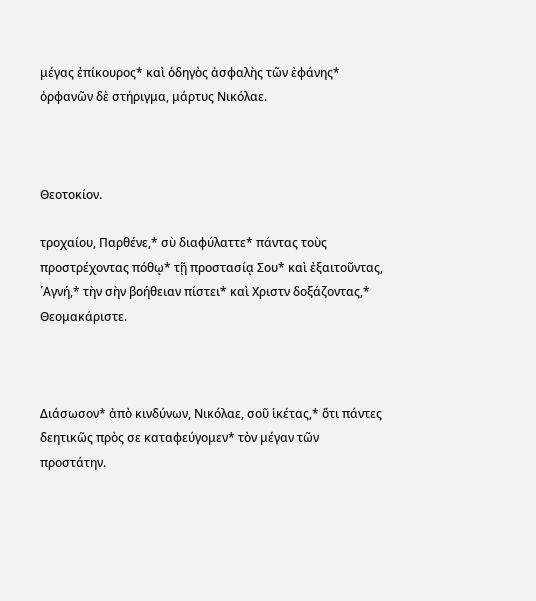μέγας ἐπίκουρος* καὶ ὁδηγὸς ἀσφαλὴς τῶν ἐφάνης*  ὀρφανῶν δὲ στήριγμα, μάρτυς Νικόλαε.



Θεοτοκίον.

τροχαίου, Παρθένε,* σὺ διαφύλαττε* πάντας τοὺς προστρέχοντας πόθῳ* τῇ προστασίᾳ Σου* καὶ ἐξαιτοῦντας, ῾Αγνή,* τὴν σὴν βοήθειαν πίστει* καὶ Χριστν δοξάζοντας,* Θεομακάριστε.



Διάσωσον* ἀπὸ κινδύνων, Νικόλαε, σοῦ ἱκέτας,* ὅτι πάντες δεητικῶς πρὸς σε καταφεύγομεν* τὸν μέγαν τῶν προστάτην.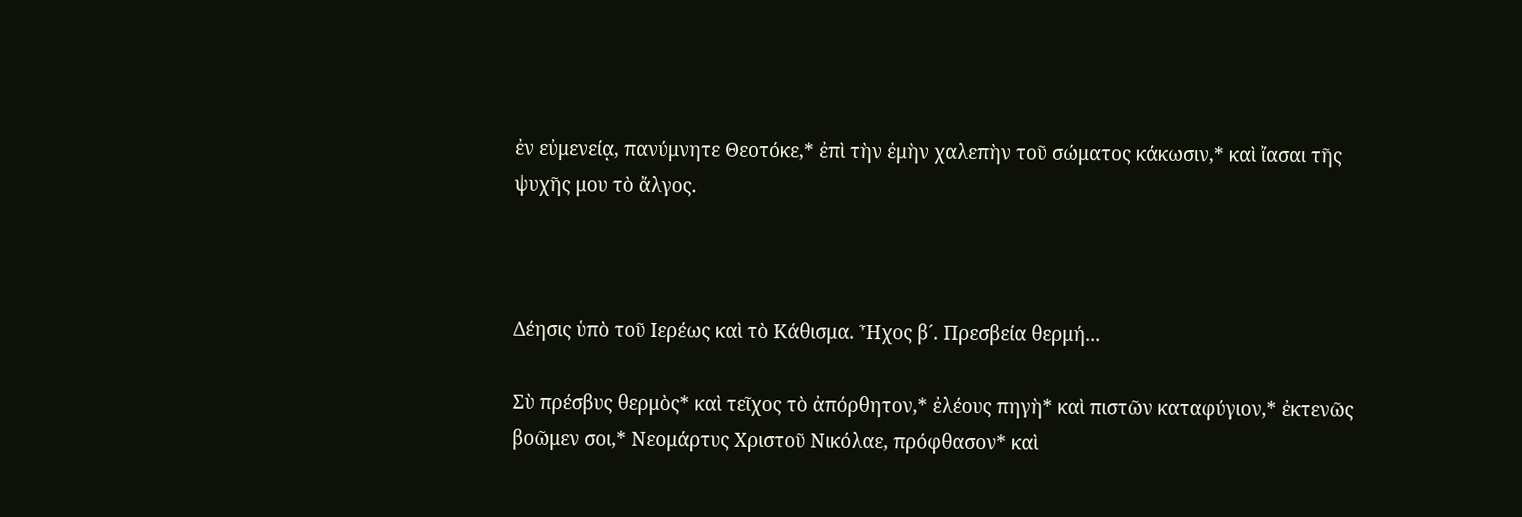ἐν εὐμενείᾳ, πανύμνητε Θεοτόκε,* ἐπὶ τὴν ἐμὴν χαλεπὴν τοῦ σώματος κάκωσιν,* καὶ ἴασαι τῆς ψυχῆς μου τὸ ἄλγος.



Δέησις ὑπὸ τοῦ Ιερέως καὶ τὸ Κάθισμα. Ἦχος β´. Πρεσβεία θερμή...

Σὺ πρέσβυς θερμὸς* καὶ τεῖχος τὸ ἀπόρθητον,* ἐλέους πηγὴ* καὶ πιστῶν καταφύγιον,* ἐκτενῶς βοῶμεν σοι,* Νεομάρτυς Χριστοῦ Νικόλαε, πρόφθασον* καὶ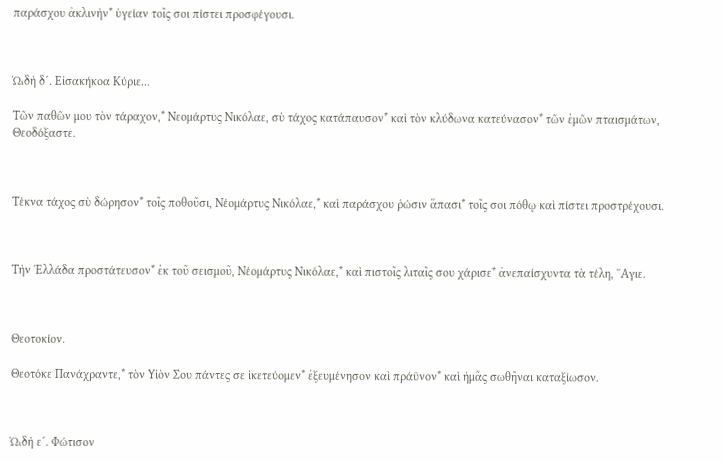παράσχου ἀκλινὴν* ὑγείαν τοῖς σοι πίστει προσφέγουσι.



ᾨδὴ δ´. Εἰσακήκοα Κύριε...

Τῶν παθῶν μου τὸν τάραχον,* Νεομάρτυς Νικόλαε, σὺ τάχος κατάπαυσον* καὶ τὸν κλύδωνα κατεύνασον* τῶν ἐμῶν πταισμάτων, Θεοδόξαστε.



Τέκνα τάχος σὺ δώρησον* τοῖς ποθοῦσι, Νέομάρτυς Νικόλαε,* καὶ παράσχου ῥώσιν ἅπασι* τοῖς σοι πόθῳ καὶ πίστει προστρέχουσι.



Τὴν ῾Ελλάδα προστάτευσον* ἐκ τοῦ σεισμοῦ, Νέομάρτυς Νικόλαε,* καὶ πιστοῖς λιταῖς σου χάρισε* ἀνεπαίσχυντα τὰ τέλη, ῞Αγιε.



Θεοτοκίον.

Θεοτόκε Πανάχραντε,* τὸν Υἱὸν Σου πάντες σε ἱκετεύομεν* ἐξευμένησον καὶ πράϋνον* καὶ ἡμᾶς σωθῆναι καταξίωσον.



ᾨδὴ ε´. Φώτισον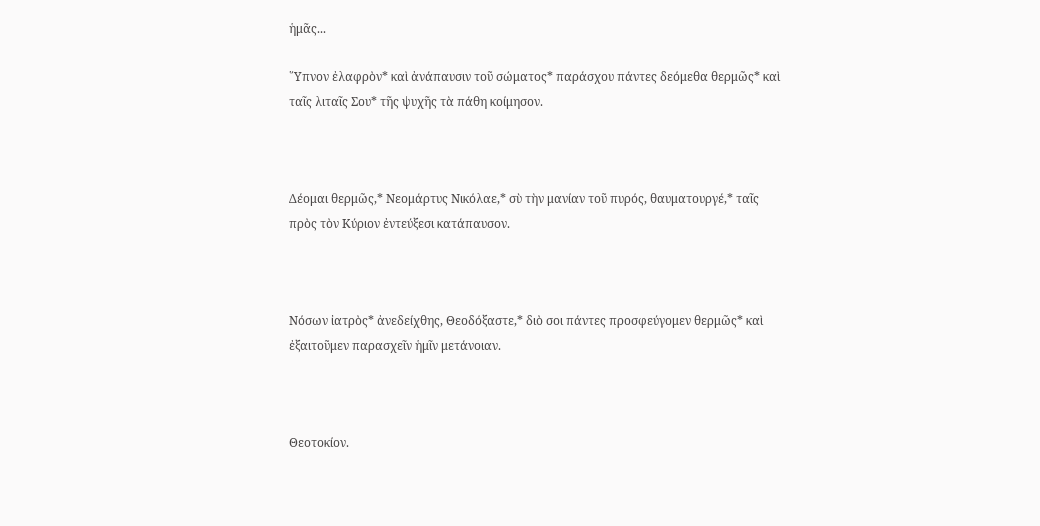ἡμᾶς...

῞Υπνον ἐλαφρὸν* καὶ ἀνάπαυσιν τοῦ σώματος* παράσχου πάντες δεόμεθα θερμῶς* καὶ ταῖς λιταῖς Σου* τῆς ψυχῆς τὰ πάθη κοίμησον.



Δέομαι θερμῶς,* Νεομάρτυς Νικόλαε,* σὺ τὴν μανίαν τοῦ πυρός, θαυματουργέ,* ταῖς πρὸς τὸν Κύριον ἐντεύξεσι κατάπαυσον.



Νόσων ἰατρὸς* ἀνεδείχθης, Θεοδόξαστε,* διὸ σοι πάντες προσφεύγομεν θερμῶς* καὶ ἐξαιτοῦμεν παρασχεῖν ἡμῖν μετάνοιαν.



Θεοτοκίον.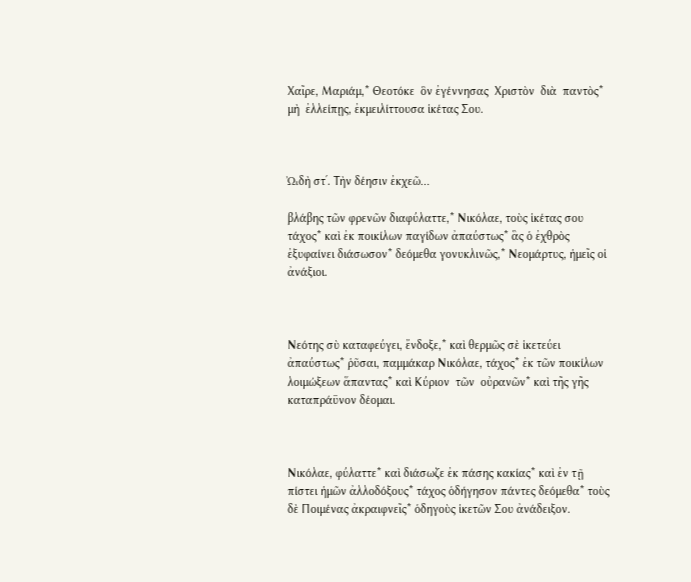Χαῖρε, Μαριάμ,* Θεοτόκε  ὃν ἐγέννησας  Χριστὸν  διὰ  παντὸς* μὴ  ἐλλείπῃς, ἐκμειλίττουσα ἱκέτας Σου.



ᾨδὴ στʹ. Τὴν δέησιν ἐκχεῶ…

βλάβης τῶν φρενῶν διαφύλαττε,* Νικόλαε, τοὺς ἱκέτας σου τάχος* καὶ ἐκ ποικίλων παγίδων ἀπαύστως* ἃς ὁ ἐχθρὸς ἐξυφαίνει διάσωσον* δεόμεθα γονυκλινῶς,* Νεομάρτυς, ἡμεῖς οἱ ἀνάξιοι.



Νεότης σὺ καταφεύγει, ἔνδοξε,* καὶ θερμῶς σὲ ἱκετεύει ἀπαύστως* ῥῦσαι, παμμάκαρ Νικόλαε, τάχος* ἐκ τῶν ποικίλων λοιμώξεων ἅπαντας* καὶ Κύριον  τῶν  οὐρανῶν* καὶ τῆς γῆς καταπράϋνον δέομαι.



Νικόλαε, φύλαττε* καὶ διάσωζε ἐκ πάσης κακίας* καὶ ἐν τῇ πίστει ἡμῶν ἀλλοδόξους* τάχος ὁδήγησον πάντες δεόμεθα* τοὺς δὲ Ποιμένας ἀκραιφνεῖς* ὁδηγοὺς ἱκετῶν Σου ἀνάδειξον.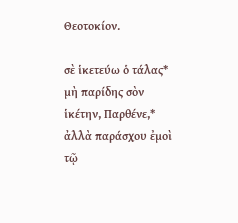Θεοτοκίον.

σὲ ἱκετεύω ὁ τάλας* μὴ παρίδης σὸν ἱκέτην, Παρθένε,* ἀλλὰ παράσχου ἐμοὶ τῷ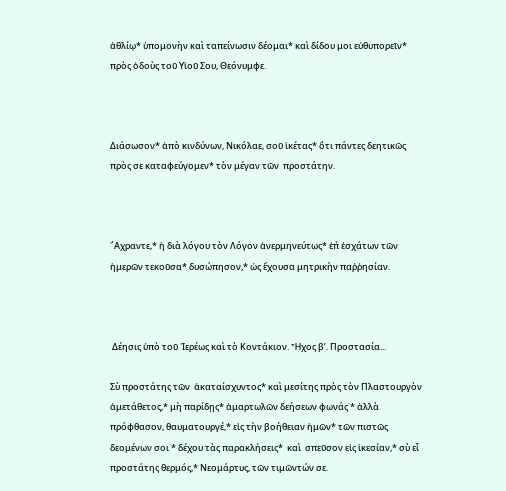ἀθλίῳ* ὑπομονὴν καὶ ταπείνωσιν δέομαι* καὶ δίδου μοι εὐθυπορεῖν* πρὸς ὁδοὺς τοῦ Υἱοῦ Σου, Θεόνυμφε.



Διάσωσον* ἀπὸ κινδύνων, Νικόλαε, σοῦ ἱκέτας* ὅτι πάντες δεητικῶς πρὸς σε καταφεύγομεν* τὸν μέγαν τῶν  προστάτην.



῎Αχραντε,* ἡ διὰ λόγου τὸν Λόγον ἀνερμηνεύτως* ἐπ̉ ἐσχάτων τῶν ἡμερῶν τεκοῦσα* δυσώπησον,* ὡς ἔχουσα μητρικὴν παῤῥησίαν.



 Δέησις ὑπὸ τοῦ ῾Ιερέως καὶ τὸ Κοντάκιον. Ἦχος βʹ. Προστασία...

Σὺ προστάτης τῶν  ἀκαταίσχυντος* καὶ μεσίτης πρὸς τὸν Πλαστουργὸν ἀμετάθετος,* μὴ παρίδῃς* ἁμαρτωλῶν δεήσεων φωνάς˙* ἀλλὰ πρόφθασον, θαυματουργέ,* εἰς τὴν βοήθειαν ἡμῶν* τῶν πιστῶς δεομένων σοι˙* δέχου τὰς παρακλήσεις*  καὶ  σπεῦσον εἰς ἱκεσίαν,* σὺ εἶ προστάτης θερμός,* Νεομάρτυς, τῶν τιμῶντών σε.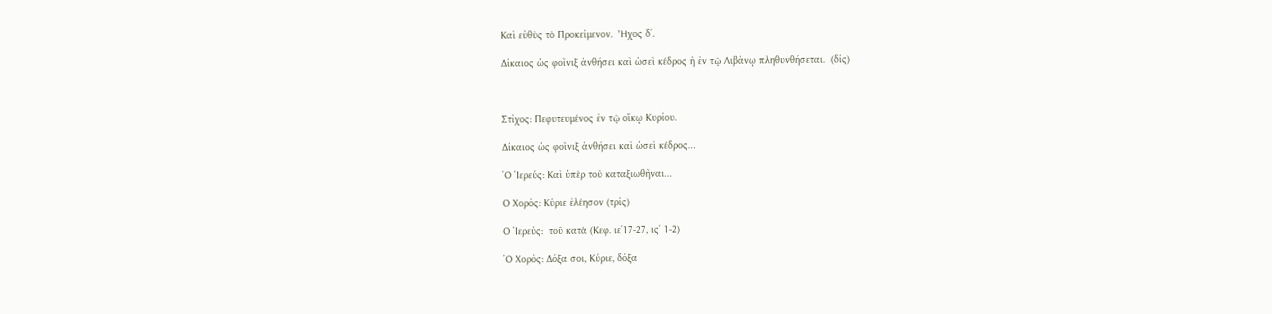Καὶ εὐθὺς τὸ Προκείμενον.  Ἦχος δʹ.

Δίκαιος ὡς φοῖνιξ ἀνθήσει καὶ ὡσεὶ κέδρος ἡ ἐν τῷ Λιβάνῳ πληθυνθήσεται.  (δίς)



Στίχος: Πεφυτευμένος ἐν τῷ οἴκῳ Κυρίου.

Δίκαιος ὡς φοῖνιξ ἀνθήσει καὶ ὡσεὶ κέδρος…

῾Ο ῾Ιερεύς: Καὶ ὑπὲρ τοῦ καταξιωθῆναι…

Ο Χορός: Κύριε ἐλέησον (τρίς)

Ο ῾Ιερεύς:  τοῦ κατὰ (Κεφ. ιεʹ17-27, ιςʹ 1-2)

῾Ο Χορός: Δόξα σοι, Κύριε, δόξα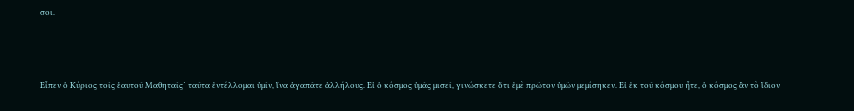σοι.



Εἶπεν ὁ Κύριος τοῖς ἑαυτοῦ Μαθηταῖς˙ ταῦτα ἐντέλλομαι ὑμῖν, ἵνα ἀγαπᾶτε ἀλλήλους. Εἰ ὁ κόσμος ὑμᾶς μισεῖ, γινώσκετε ὅτι ἐμὲ πρῶτον ὑμῶν μεμίσηκεν. Εἰ ἐκ τοῦ κόσμου ἦτε, ὁ κόσμος ἂν τὸ ἴδιον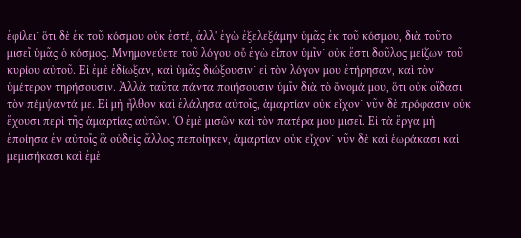ἐφίλει˙ ὅτι δὲ ἐκ τοῦ κόσμου οὐκ ἐστέ, ἀλλ' ἐγὼ ἐξελεξάμην ὑμᾶς ἐκ τοῦ κόσμου, διὰ τοῦτο μισεῖ ὑμᾶς ὁ κόσμος. Μνημονεύετε τοῦ λόγου οὗ ἐγὼ εἶπον ὑμῖν˙ οὐκ ἔστι δοῦλος μείζων τοῦ κυρίου αὐτοῦ. Εἰ ἐμὲ ἐδίωξαν, καὶ ὑμᾶς διώξουσιν˙ εἰ τὸν λόγον μου ἐτήρησαν, καὶ τὸν ὑμέτερον τηρήσουσιν. Ἀλλὰ ταῦτα πάντα ποιήσουσιν ὑμῖν διὰ τὸ ὄνομά μου, ὅτι οὐκ οἴδασι τὸν πέμψαντά με. Εἰ μὴ ἦλθον καὶ ἐλάλησα αὐτοῖς, ἁμαρτίαν οὐκ εἶχον˙ νῦν δὲ πρόφασιν οὐκ ἔχουσι περὶ τῆς ἁμαρτίας αὐτῶν. ῾Ο ἐμὲ μισῶν καὶ τὸν πατέρα μου μισεῖ. Εἰ τὰ ἔργα μὴ ἐποίησα ἐν αὐτοῖς ἃ οὐδεὶς ἄλλος πεποίηκεν, ἁμαρτίαν οὐκ εἶχον˙ νῦν δὲ καὶ ἑωράκασι καὶ μεμισήκασι καὶ ἐμὲ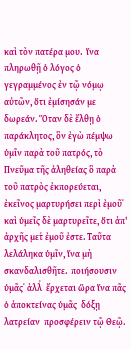καὶ τὸν πατέρα μου.  ἵνα πληρωθῇ ὁ λόγος ὁ γεγραμμένος ἐν τῷ νόμῳ αὐτῶν, ὅτι ἐμίσησάν με δωρεάν. ῞Οταν δὲ ἔλθῃ ὁ παράκλητος, ὃν ἐγὼ πέμψω ὑμῖν παρὰ τοῦ πατρός, τὸ Πνεῦμα τῆς ἀληθείας ὃ παρὰ τοῦ πατρὸς ἐκπορεύεται, ἐκεῖνος μαρτυρήσει περὶ ἐμοῦ˙ καὶ ὑμεῖς δὲ μαρτυρεῖτε, ὅτι ἀπ' ἀρχῆς μετ̉ ἐμοῦ ἐστε. Ταῦτα λελάληκα ὑμῖν, ἵνα μὴ σκανδαλισθῆτε.  ποιήσουσιν ὑμᾶς˙ ἀλλ̉  ἔρχεται ὥρα ἵνα πᾶς ὁ ἀποκτείνας ὑμᾶς  δόξῃ  λατρείαν  προσφέρειν τῷ Θεῷ.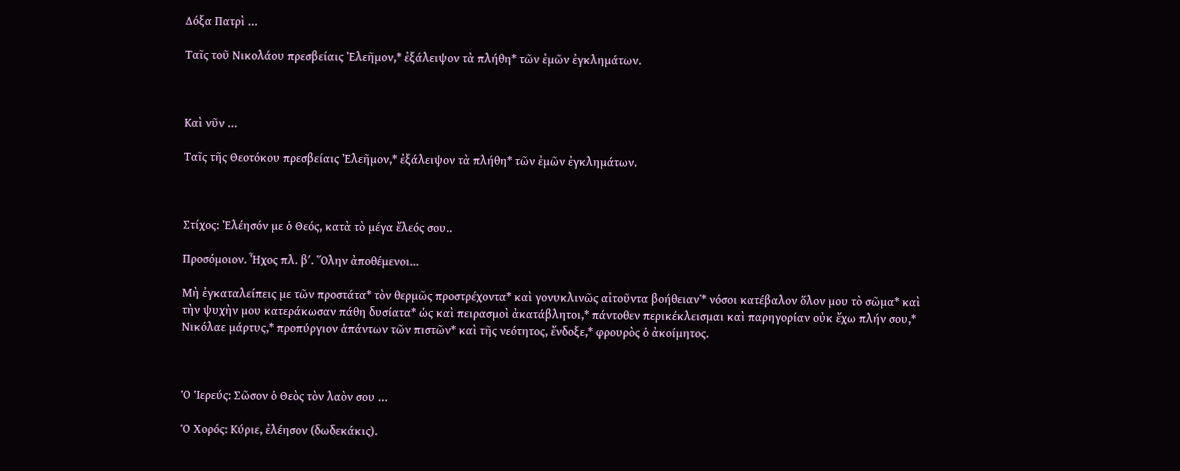Δόξα Πατρὶ …

Ταῖς τοῦ Νικολάου πρεσβείαις Ἐλεῆμον,* ἐξάλειψον τὰ πλήθη* τῶν ἐμῶν ἐγκλημάτων.



Καὶ νῦν …

Ταῖς τῆς Θεοτόκου πρεσβείαις Ἐλεῆμον,* ἐξάλειψον τὰ πλήθη* τῶν ἐμῶν ἐγκλημάτων.



Στίχος: Ἐλέησόν με ὁ Θεός, κατὰ τὸ μέγα ἔλεός σου..

Προσόμοιον. Ἦχος πλ. βʹ. ῞Ολην ἀποθέμενοι...

Μὴ ἐγκαταλείπεις με τῶν προστάτα* τὸν θερμῶς προστρέχοντα* καὶ γονυκλινῶς αἰτοῦντα βοήθειαν˙* νόσοι κατέβαλον ὅλον μου τὸ σῶμα* καὶ τὴν ψυχὴν μου κατεράκωσαν πάθη δυσίατα* ὡς καὶ πειρασμοὶ ἀκατάβλητοι,* πάντοθεν περικέκλεισμαι καὶ παρηγορίαν οὐκ ἔχω πλήν σου,* Νικόλαε μάρτυς,* προπύργιον ἁπάντων τῶν πιστῶν* καὶ τῆς νεότητος, ἔνδοξε,* φρουρὸς ὁ ἀκοίμητος.



Ὁ Ἱερεύς: Σῶσον ὁ Θεὸς τὸν λαὸν σου …

Ὁ Χορός: Κύριε, ἐλέησον (δωδεκάκις).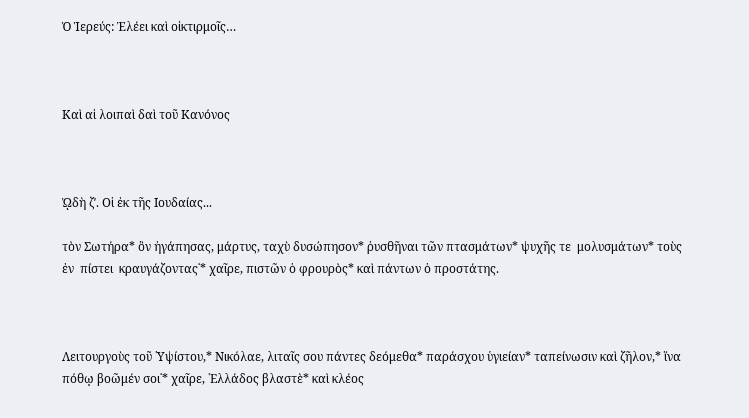Ὁ Ἱερεύς: Ἐλέει καὶ οἰκτιρμοῖς…



Καὶ αἱ λοιπαὶ δαὶ τοῦ Κανόνος



ᾨδὴ ζʹ. Οἱ ἐκ τῆς Ιουδαίας...

τὸν Σωτήρα* ὃν ἠγάπησας, μάρτυς, ταχὺ δυσώπησον* ῥυσθῆναι τῶν πτασμάτων* ψυχῆς τε  μολυσμάτων* τοὺς  ἐν  πίστει  κραυγάζοντας˙* χαῖρε, πιστῶν ὁ φρουρὸς* καὶ πάντων ὁ προστάτης.



Λειτουργοὺς τοῦ ῾Υψίστου,* Νικόλαε, λιταῖς σου πάντες δεόμεθα* παράσχου ὑγιείαν* ταπείνωσιν καὶ ζῆλον,* ἵνα πόθῳ βοῶμέν σοι˙* χαῖρε, ῾Ελλάδος βλαστὲ* καὶ κλέος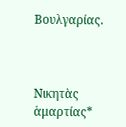Βουλγαρίας.



Νικητὰς ἁμαρτίας*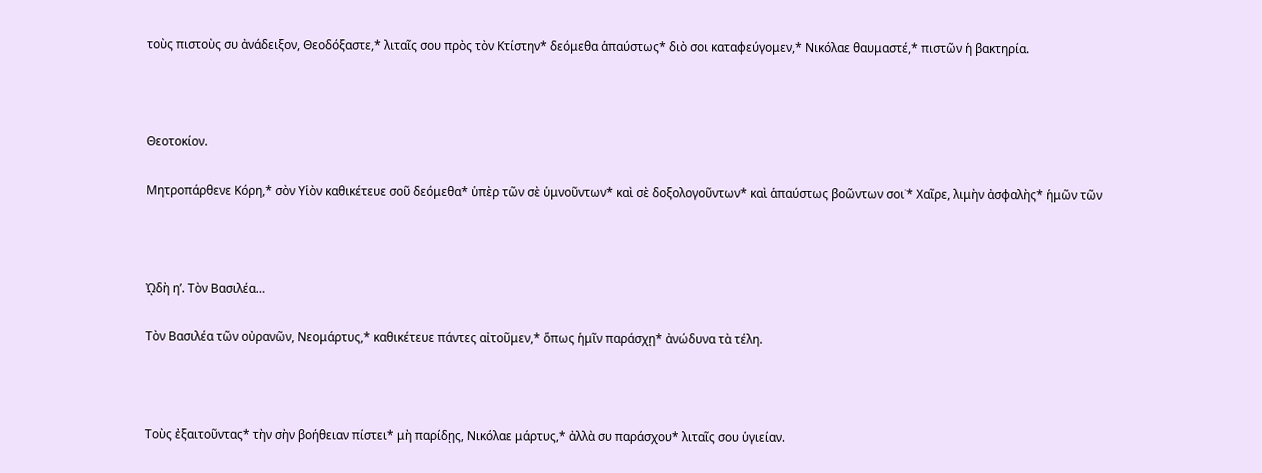τοὺς πιστοὺς συ ἀνάδειξον, Θεοδόξαστε,* λιταῖς σου πρὸς τὸν Κτίστην* δεόμεθα ἁπαύστως* διὸ σοι καταφεύγομεν,* Νικόλαε θαυμαστέ,* πιστῶν ἡ βακτηρία.



Θεοτοκίον.

Μητροπάρθενε Κόρη,* σὸν Υἱὸν καθικέτευε σοῦ δεόμεθα* ὑπὲρ τῶν σὲ ὑμνοῦντων* καὶ σὲ δοξολογοῦντων* καὶ ἁπαύστως βοῶντων σοι˙* Χαῖρε, λιμὴν ἀσφαλὴς* ἡμῶν τῶν



ᾨδὴ ηʹ. Τὸν Βασιλέα…

Τὸν Βασιλέα τῶν οὐρανῶν, Νεομάρτυς,* καθικέτευε πάντες αἰτοῦμεν,* ὅπως ἡμῖν παράσχῃ* ἀνώδυνα τὰ τέλη.



Τοὺς ἐξαιτοῦντας* τὴν σὴν βοήθειαν πίστει* μὴ παρίδῃς, Νικόλαε μάρτυς,* ἀλλὰ συ παράσχου* λιταῖς σου ὑγιείαν.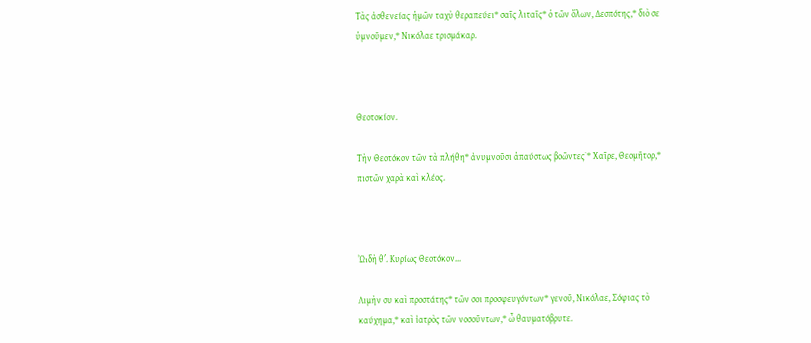Τὰς ἀσθενείας ἡμῶν ταχὺ θεραπεύει* σαῖς λιταῖς* ὁ τῶν ὅλων, Δεσπότης,* διὸ σε ὑμνοῦμεν,* Νικόλαε τρισμάκαρ.



Θεοτοκίον.

Τὴν Θεοτόκον τῶν τὰ πλήθη* ἀνυμνοῦσι ἁπαύστως βοῶντες˙* Χαῖρε, Θεομῆτορ,* πιστῶν χαρὰ καὶ κλέος.



ᾨδὴ θʹ. Κυρίως Θεοτόκον...

Λιμὴν συ καὶ προστάτης* τῶν σοι προσφευγόντων* γενοῦ, Νικόλαε, Σόφιας τὸ καύχημα,* καὶ ἰατρὸς τῶν νοσοῦντων,* ὦ θαυματόβρυτε.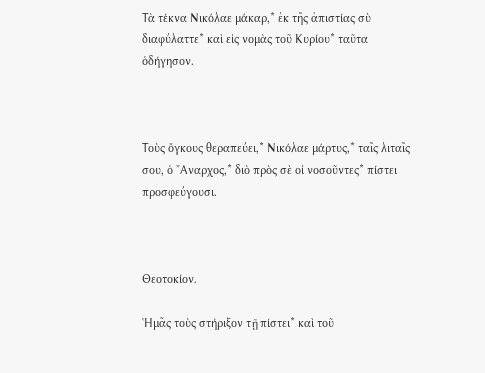Τὰ τέκνα Νικόλαε μάκαρ,* ἐκ τῆς ἀπιστίας σὺ διαφύλαττε* καὶ εἰς νομὰς τοῦ Κυρίου* ταῦτα ὁδήγησον.



Τοὺς ὄγκους θεραπεύει,* Νικόλαε μάρτυς,* ταῖς λιταῖς σου, ὁ ῎Αναρχος,* διὸ πρὸς σὲ οἱ νοσοῦντες* πίστει προσφεύγουσι.



Θεοτοκίον.

῾Ημᾶς τοὺς στήριξον τῇ πίστει* καὶ τοῦ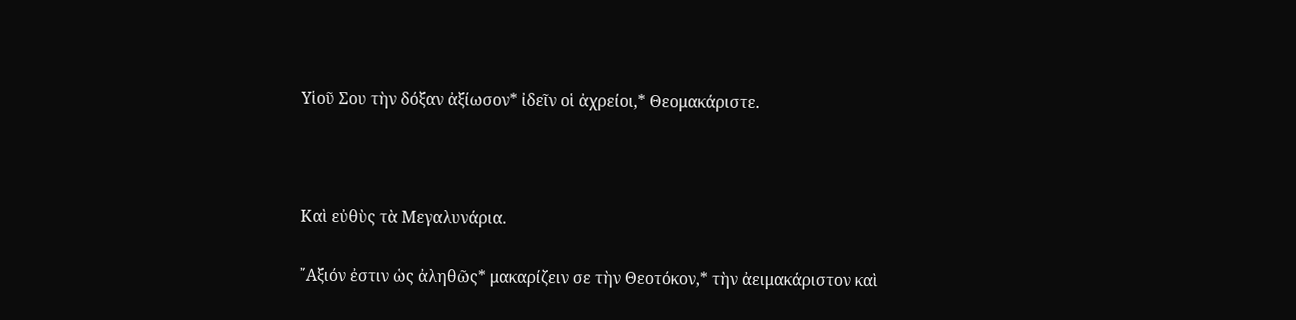Υἱοῦ Σου τὴν δόξαν ἀξίωσον* ἰδεῖν οἱ ἀχρείοι,* Θεομακάριστε.



Καὶ εὐθὺς τὰ Μεγαλυνάρια.

῎Αξιόν ἐστιν ὡς ἀληθῶς* μακαρίζειν σε τὴν Θεοτόκον,* τὴν ἀειμακάριστον καὶ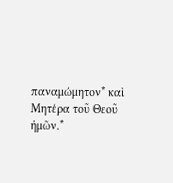παναμώμητον* καὶ Μητέρα τοῦ Θεοῦ ἡμῶν.*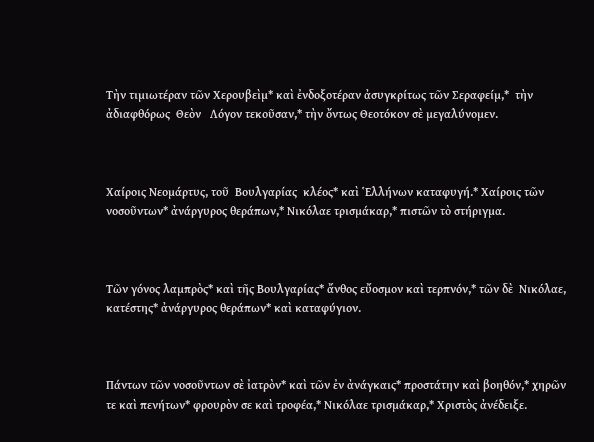Τὴν τιμιωτέραν τῶν Χερουβεὶμ* καὶ ἐνδοξοτέραν ἀσυγκρίτως τῶν Σεραφείμ,*  τὴν  ἀδιαφθόρως  Θεὸν   Λόγον τεκοῦσαν,* τὴν ὄντως Θεοτόκον σὲ μεγαλύνομεν.



Χαίροις Νεομάρτυς, τοῦ  Βουλγαρίας  κλέος* καὶ ῾Ελλήνων καταφυγή.* Χαίροις τῶν νοσοῦντων* ἀνάργυρος θεράπων,* Νικόλαε τρισμάκαρ,* πιστῶν τὸ στήριγμα.



Τῶν γόνος λαμπρὸς* καὶ τῆς Βουλγαρίας* ἄνθος εὔοσμον καὶ τερπνόν,* τῶν δὲ  Νικόλαε, κατέστης* ἀνάργυρος θεράπων* καὶ καταφύγιον.



Πάντων τῶν νοσοῦντων σὲ ἰατρὸν* καὶ τῶν ἐν ἀνάγκαις* προστάτην καὶ βοηθόν,* χηρῶν τε καὶ πενήτων* φρουρὸν σε καὶ τροφέα,* Νικόλαε τρισμάκαρ,* Χριστὸς ἀνέδειξε.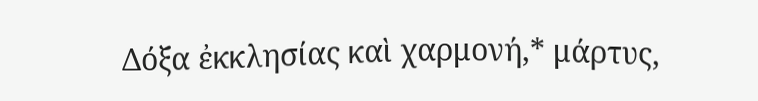Δόξα ἐκκλησίας καὶ χαρμονή,* μάρτυς,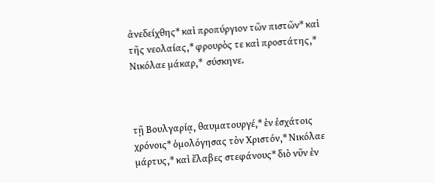ἀνεδείχθης* καὶ προπύργιον τῶν πιστῶν* καὶ τῆς νεολαίας,* φρουρὸς τε καὶ προστάτης,* Νικόλαε μάκαρ,*  σύσκηνε.



τῇ Βουλγαρίᾳ, θαυματουργέ,* ἐν ἐσχάτοις χρόνοις* ὁμολόγησας τὸν Χριστόν,* Νικόλαε μάρτυς,* καὶ ἔλαβες στεφάνους* διὸ νῦν ἐν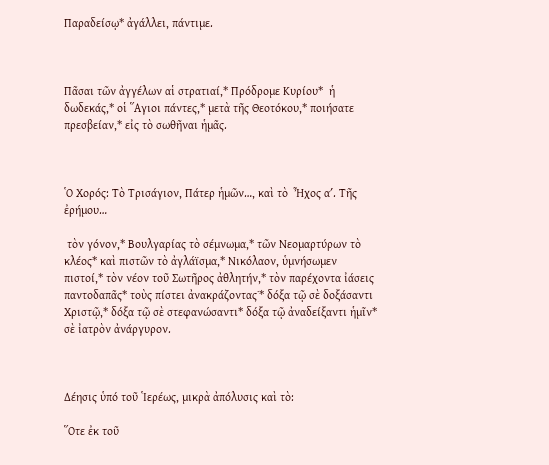Παραδείσῳ* ἀγάλλει, πάντιμε.



Πᾶσαι τῶν ἀγγέλων αἱ στρατιαί,* Πρόδρομε Κυρίου*  ἡ δωδεκάς,* οἱ ῞Αγιοι πάντες,* μετὰ τῆς Θεοτόκου,* ποιήσατε πρεσβείαν,* εἰς τὸ σωθῆναι ἡμᾶς.



῾Ο Χορός: Τὸ Τρισάγιον, Πάτερ ἡμῶν…, καὶ τὸ  Ἦχος αʹ. Τῆς ἐρήμου…

 τὸν γόνον,* Βουλγαρίας τὸ σέμνωμα,* τῶν Νεομαρτύρων τὸ κλέος* καὶ πιστῶν τὸ ἀγλάϊσμα,* Νικόλαον, ὑμνήσωμεν πιστοί,* τὸν νέον τοῦ Σωτῆρος ἀθλητήν,* τὸν παρέχοντα ἰάσεις παντοδαπᾶς* τοὺς πίστει ἀνακράζοντας˙* δόξα τῷ σὲ δοξάσαντι Χριστῷ,* δόξα τῷ σὲ στεφανώσαντι* δόξα τῷ ἀναδείξαντι ἡμῖν* σὲ ἰατρὸν ἀνάργυρον.



Δέησις ὑπό τοῦ ῾Ιερέως, μικρὰ ἀπόλυσις καὶ τὸ:

῞Οτε ἐκ τοῦ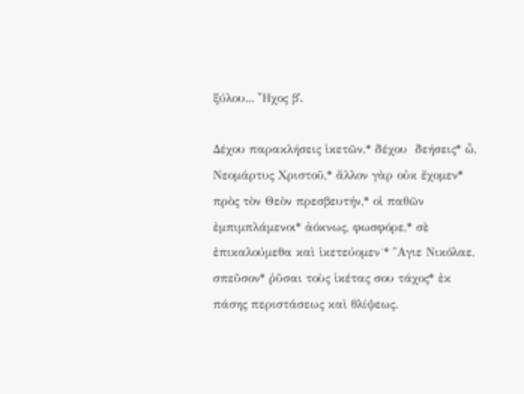ξύλου... ῏Ηχος βʹ.

Δέχου παρακλήσεις ἱκετῶν,* δέχου  δεήσεις* ὦ, Νεομάρτυς Χριστοῦ,* ἄλλον γὰρ οὐκ ἔχομεν* πρὸς τὸν Θεὸν πρεσβευτήν,* οἱ παθῶν ἐμπιμπλάμενοι* ἀόκνως, φωσφόρε,* σὲ ἐπικαλούμεθα καὶ ἱκετεύομεν˙* ῞Αγιε Νικόλαε, σπεῦσον* ῥῦσαι τοὺς ἱκέτας σου τάχος* ἐκ πάσης περιστάσεως καὶ θλίψεως.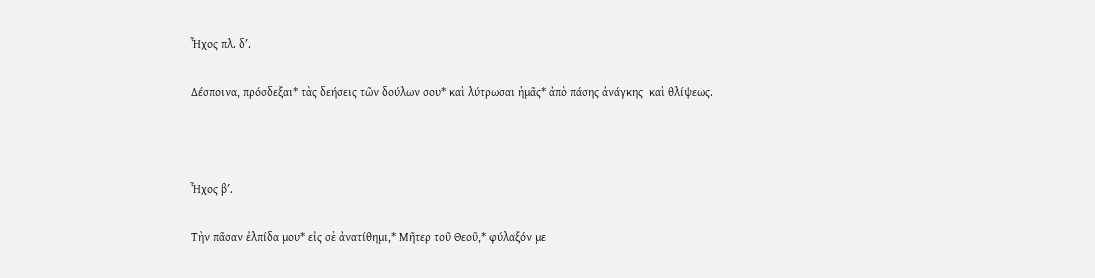῏Ηχος πλ. δʹ.

Δέσποινα, πρόσδεξαι* τὰς δεήσεις τῶν δούλων σου* καὶ λύτρωσαι ἡμᾶς* ἀπὸ πάσης ἀνάγκης  καὶ θλίψεως.



῏Ηχος βʹ.

Τὴν πᾶσαν ἐλπίδα μου* εἰς σὲ ἀνατίθημι,* Μῆτερ τοῦ Θεοῦ,* φύλαξόν με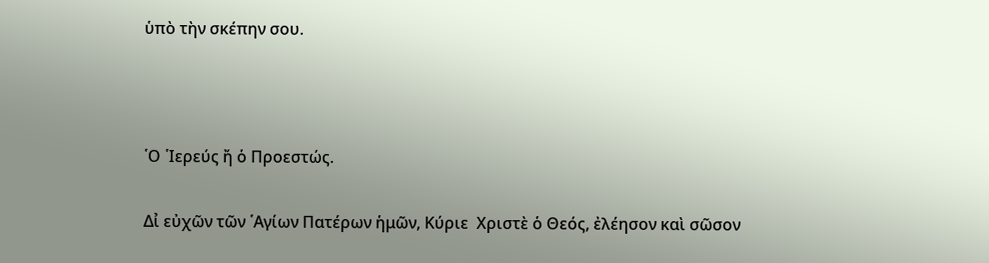ὑπὸ τὴν σκέπην σου.



῾Ο ῾Ιερεύς ἤ ὁ Προεστώς.

Δι̉ εὐχῶν τῶν ῾Αγίων Πατέρων ἡμῶν, Κύριε  Χριστὲ ὁ Θεός, ἐλέησον καὶ σῶσον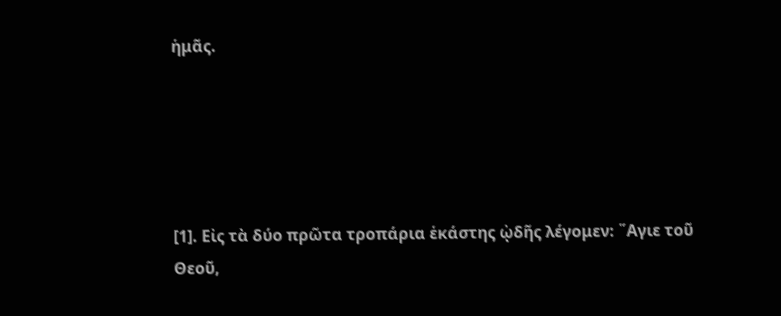ἡμᾶς.





[1]. Εἰς τὰ δύο πρῶτα τροπάρια ἑκάστης ᾠδῆς λέγομεν: ῞Αγιε τοῦ Θεοῦ,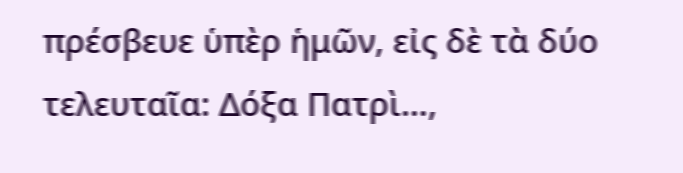πρέσβευε ὑπὲρ ἡμῶν, εἰς δὲ τὰ δύο τελευταῖα: Δόξα Πατρὶ…,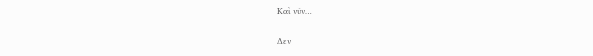Καὶ νῦν…

Δεν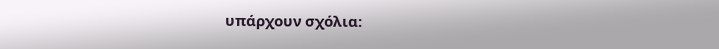υπάρχουν σχόλια: